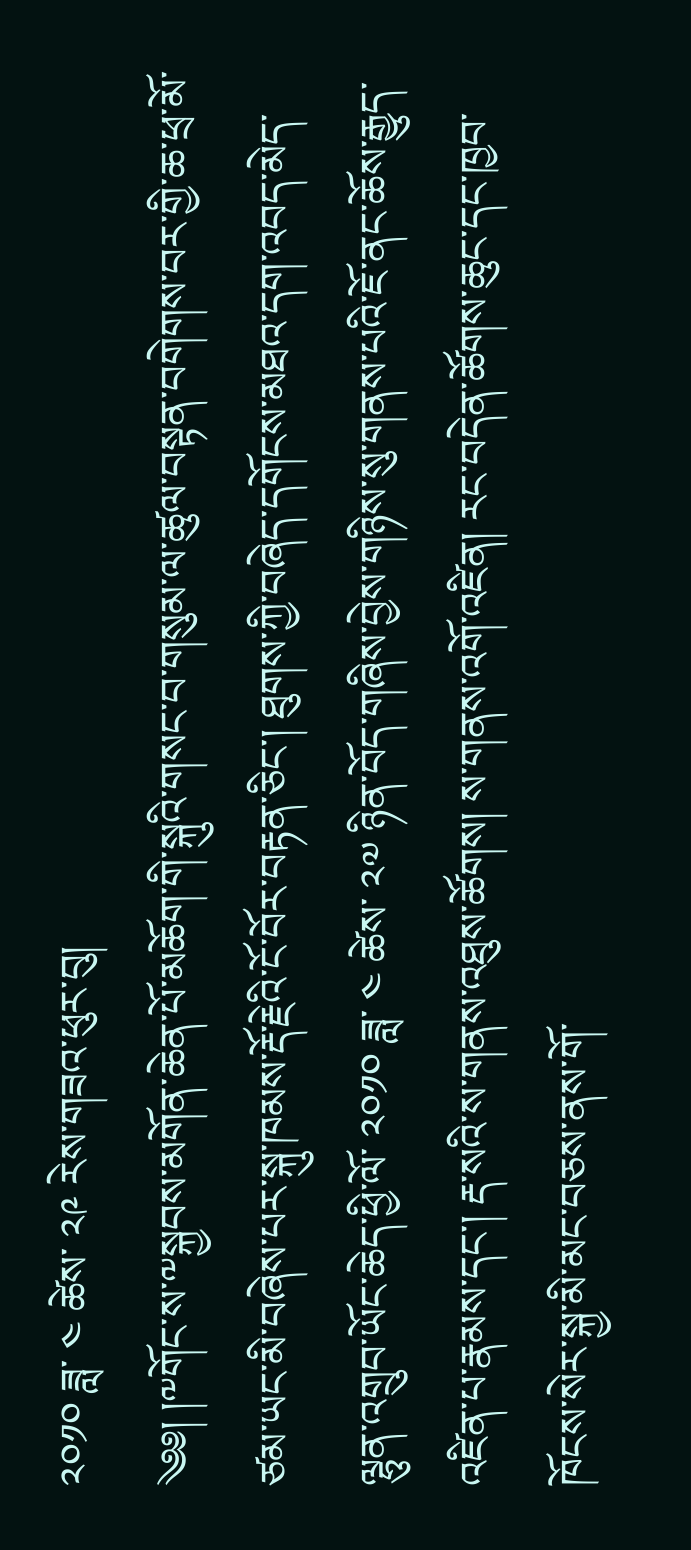༢༠༡༠ ཟླ་ ༤ ཚེས་ ༢༩ རེས་གཟའ་ཕུར་བུ།
༄༅། །༸གོང་ས་༸སྐྱབས་མགོན་ཆེན་པོ་མཆོག་གི་སྐུའི་གསང་བ་གསུམ་ལ་ཚུལ་བསྟན་བགེགས་བར་གྱི་ཆ་ཕྲ་མོ་ཙམ་ཡང་མི་བཞེས་པར་སྐུ་ཁམས་རྡོ་རྗེའི་ངོ་བོར་བརྟན་ཅིང་། ཐུགས་ཀྱི་བཞེད་དགོངས་མཐའ་དག་འབད་མེད་ལྷུན་འགྲུབ་ཡོང་ཆེད་ཕྱི་ལོ་ ༢༠༡༠ ཟླ་ ༤ ཚེས་ ༢༧ ཉིན་བོད་གཞིས་བྱེས་གཉིས་སུ་གནས་པའི་ཇོ་ནང་ཆོས་རྒྱུད་འཛིན་པ་རྣམས་དང་། རྡ་སའི་ས་གནས་འཐུས་ཚོགས། ས་གནས་འགོ་འཛིན། རང་བདེན་ཚོགས་ཆུང་དང་ཁྱབ་ཁོངས་སེར་སྐྱ་མི་མང་བཅས་ནས་གོ་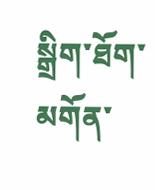སྒྲིག་ཐོག་མགོན་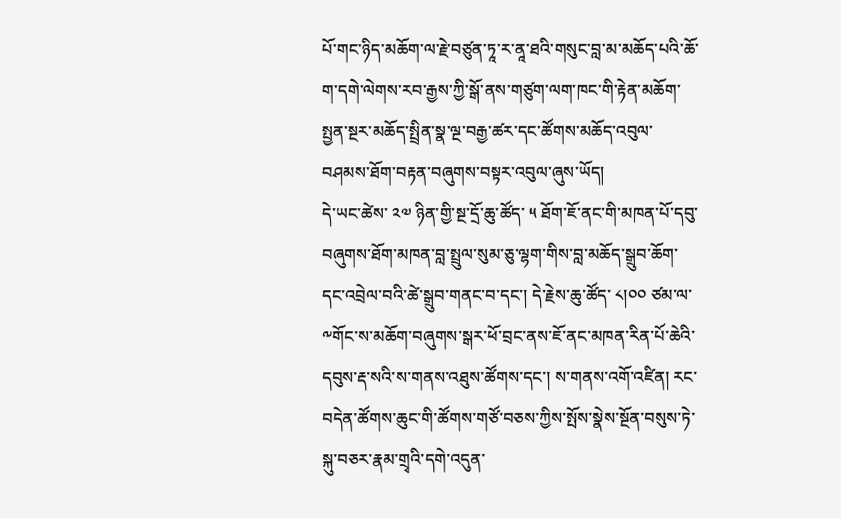པོ་གང་ཉིད་མཆོག་ལ་རྗེ་བཙུན་ཏཱ་ར་ནཱ་ཐའི་གསུང་བླ་མ་མཆོད་པའི་ཆོ་ག་དགེ་ལེགས་རབ་རྒྱས་ཀྱི་སྒོ་ནས་གཙུག་ལག་ཁང་གི་རྟེན་མཆོག་སྤྱན་སྔར་མཆོད་སྤྲིན་སྣ་ལྔ་བརྒྱ་ཚར་དང་ཚོགས་མཆོད་འབུལ་བཤམས་ཐོག་བརྟན་བཞུགས་བསྟར་འབུལ་ཞུས་ཡོད།
དེ་ཡང་ཚེས་ ༢༧ ཉིན་གྱི་སྔ་དྲོ་ཆུ་ཚོད་ ༥ ཐོག་ཇོ་ནང་གི་མཁན་པོ་དབུ་བཞུགས་ཐོག་མཁན་བླ་སྤྲུལ་སུམ་ཅུ་ལྷག་གིས་བླ་མཆོད་སྒྲུབ་ཆོག་དང་འབྲེལ་བའི་ཚེ་སྒྲུབ་གནང་བ་དང་། དེ་རྗེས་ཆུ་ཚོད་ ༨།༠༠ ཙམ་ལ་༸གོང་ས་མཆོག་བཞུགས་སྒར་ཕོ་བྲང་ནས་ཇོ་ནང་མཁན་རིན་པོ་ཆེའི་དབུས་རྡ་སའི་ས་གནས་འཐུས་ཚོགས་དང་། ས་གནས་འགོ་འཛིན། རང་བདེན་ཚོགས་ཆུང་གི་ཚོགས་གཙོ་བཅས་ཀྱིས་སྤོས་སྣེས་སྔོན་བསུས་ཏེ་སྐུ་བཅར་རྣམ་གྲྭའི་དགེ་འདུན་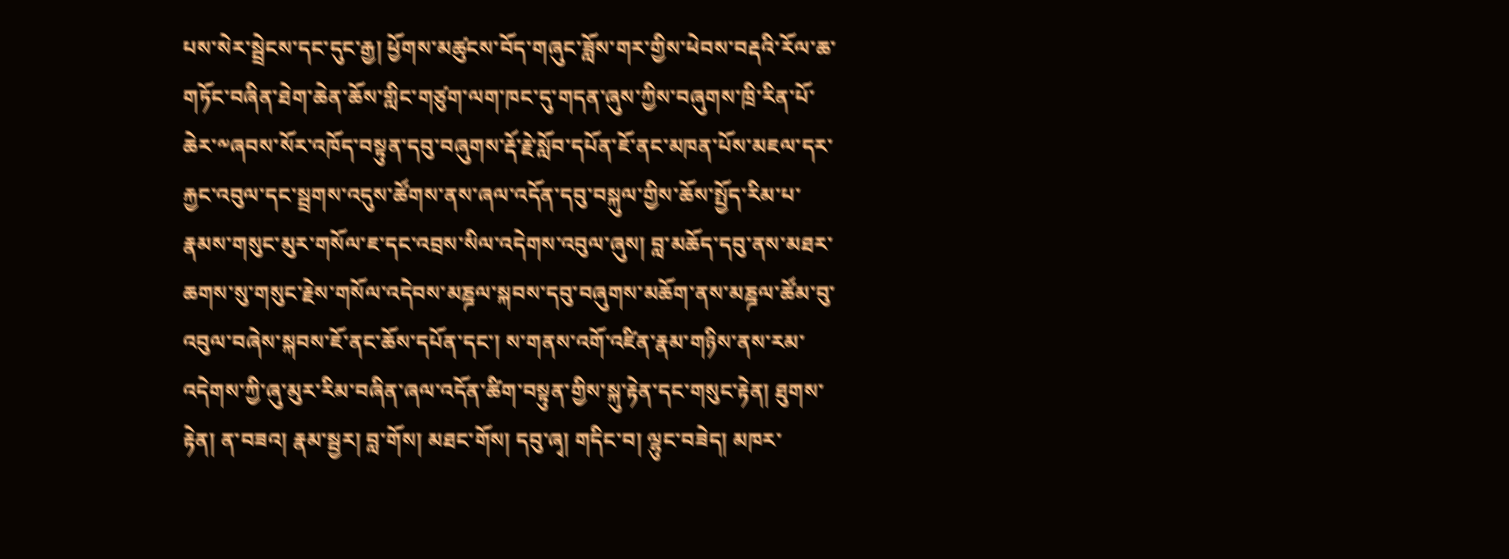པས་སེར་སྦྲེངས་དང་དུང་རྒྱ། ཕྱོགས་མཚུངས་བོད་གཞུང་ཟློས་གར་གྱིས་ཕེབས་བརྡའི་རོལ་ཆ་གཏོང་བཞིན་ཐེག་ཆེན་ཆོས་གླིང་གཙུག་ལག་ཁང་དུ་གདན་ཞུས་ཀྱིས་བཞུགས་ཁྲི་རིན་པོ་ཆེར་༸ཞབས་སོར་འཁོད་བསྟུན་དབུ་བཞུགས་རྡོ་རྗེ་སློབ་དཔོན་ཇོ་ནང་མཁན་པོས་མཇལ་དར་རྐྱང་འབུལ་དང་སྦྲགས་འདུས་ཚོགས་ནས་ཞལ་འདོན་དབུ་བསྐུལ་གྱིས་ཆོས་སྤྱོད་རིམ་པ་རྣམས་གསུང་མུར་གསོལ་ཇ་དང་འབྲས་སིལ་འདེགས་འབུལ་ཞུས། བླ་མཆོད་དབུ་ནས་མཐར་ཆགས་སུ་གསུང་རྗེས་གསོལ་འདེབས་མཎྜལ་སྐབས་དབུ་བཞུགས་མཆོག་ནས་མཎྜལ་ཚོམ་བུ་འབུལ་བཞེས་སྐབས་ཇོ་ནང་ཆོས་དཔོན་དང་། ས་གནས་འགོ་འཛིན་རྣམ་གཉིས་ནས་རམ་འདེགས་ཀྱི་ཞུ་མུར་རིམ་བཞིན་ཞལ་འདོན་ཚིག་བསྟུན་གྱིས་སྐུ་རྟེན་དང་གསུང་རྟེན། ཐུགས་རྟེན། ན་བཟའ། རྣམ་སྦྱར། བླ་གོས། མཐང་གོས། དབུ་ཞྭ། གདིང་བ། ལྷུང་བཟེད། མཁར་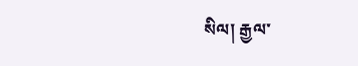སིལ། རྒྱལ་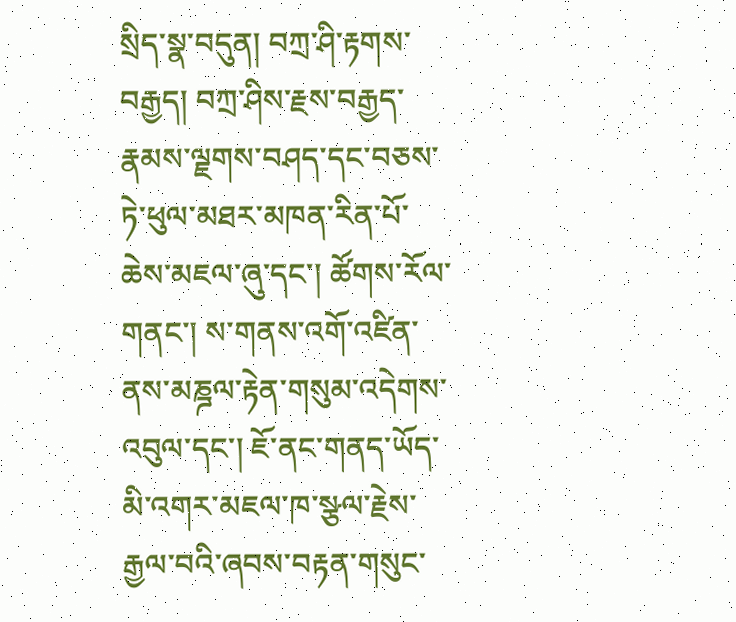སྲིད་སྣ་བདུན། བཀྲ་ཤི་རྟགས་བརྒྱད། བཀྲ་ཤིས་རྗས་བརྒྱད་རྣམས་ལྗགས་བཤད་དང་བཅས་ཏེ་ཕུལ་མཐར་མཁན་རིན་པོ་ཆེས་མཇལ་ཞུ་དང་། ཚོགས་རོལ་གནང་། ས་གནས་འགོ་འཛིན་ནས་མཎྜལ་རྟེན་གསུམ་འདེགས་འབུལ་དང་། ཇོ་ནང་གནད་ཡོད་མི་འགར་མཇལ་ཁ་སྩལ་རྗེས་རྒྱལ་བའི་ཞབས་བརྟན་གསུང་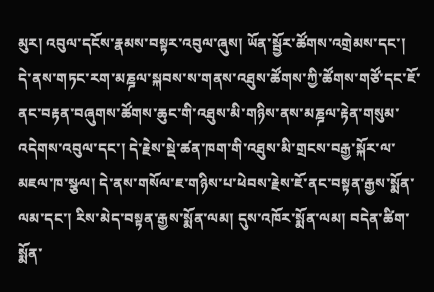མུར། འབུལ་དངོས་རྣམས་བསྟར་འབུལ་ཞུས། ཡོན་སྦྱོར་ཚོགས་འགྲེམས་དང་།
དེ་ནས་གཏང་རག་མཎྜལ་སྐབས་ས་གནས་འཐུས་ཚོགས་ཀྱི་ཚོགས་གཙོ་དང་ཇོ་ནང་བརྟན་བཞུགས་ཚོགས་ཆུང་གི་འཐུས་མི་གཉིས་ནས་མཎྜལ་རྟེན་གསུམ་འདེགས་འབུལ་དང་། དེ་རྗེས་སྡེ་ཚན་ཁག་གི་འཐུས་མི་གྲངས་བརྒྱ་སྐོར་ལ་མཇལ་ཁ་སྩལ། དེ་ནས་གསོལ་ཇ་གཉིས་པ་ཕེབས་རྗེས་ཇོ་ནང་བསྟན་རྒྱས་སྨོན་ལམ་དང་། རིས་མེད་བསྟན་རྒྱས་སྨོན་ལམ། དུས་འཁོར་སྨོན་ལམ། བདེན་ཚིག་སྨོན་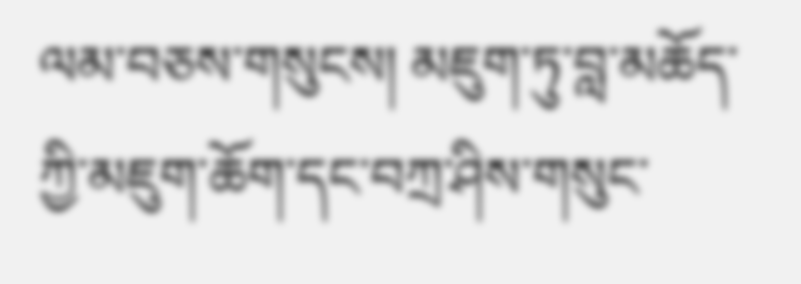ལམ་བཅས་གསུངས། མཇུག་ཏུ་བླ་མཆོད་ཀྱི་མཇུག་ཆོག་དང་བཀྲ་ཤིས་གསུང་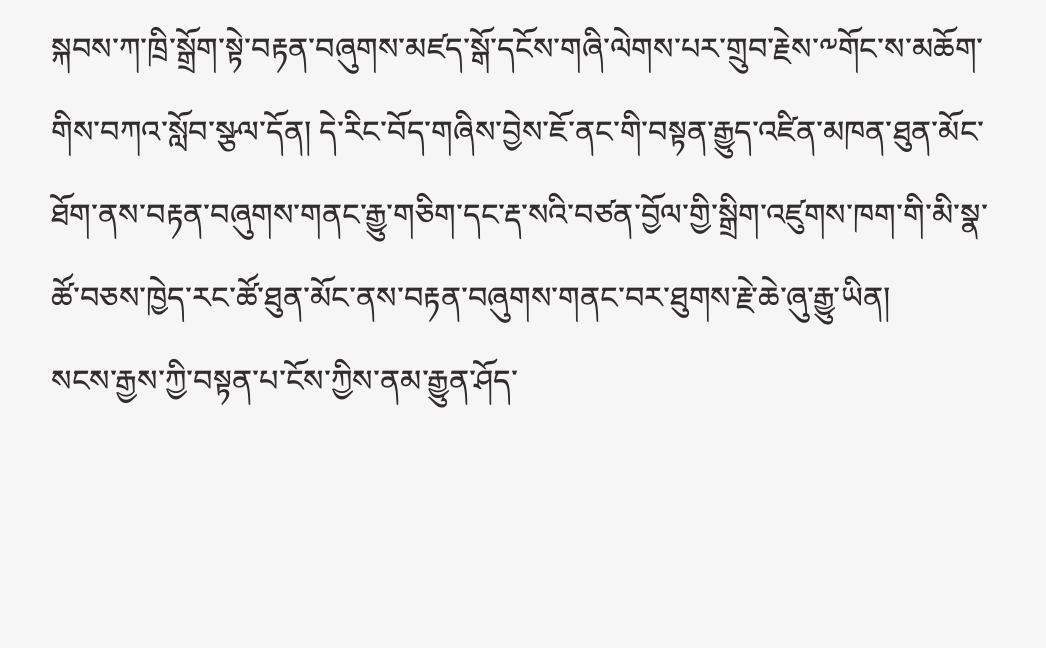སྐབས་ཀ་ཁྲི་སྒྲོག་སྟེ་བརྟན་བཞུགས་མཛད་སྒོ་དངོས་གཞི་ལེགས་པར་གྲུབ་རྗེས་༸གོང་ས་མཆོག་གིས་བཀའ་སློབ་སྩལ་དོན། དེ་རིང་བོད་གཞིས་བྱེས་ཇོ་ནང་གི་བསྟན་རྒྱུད་འཛིན་མཁན་ཐུན་མོང་ཐོག་ནས་བརྟན་བཞུགས་གནང་རྒྱུ་གཅིག་དང་རྡ་སའི་བཙན་བྱོལ་གྱི་སྒྲིག་འཛུགས་ཁག་གི་མི་སྣ་ཚོ་བཅས་ཁྱེད་རང་ཚོ་ཐུན་མོང་ནས་བརྟན་བཞུགས་གནང་བར་ཐུགས་རྗེ་ཆེ་ཞུ་རྒྱུ་ཡིན།
སངས་རྒྱས་ཀྱི་བསྟན་པ་ངོས་ཀྱིས་ནམ་རྒྱུན་ཤོད་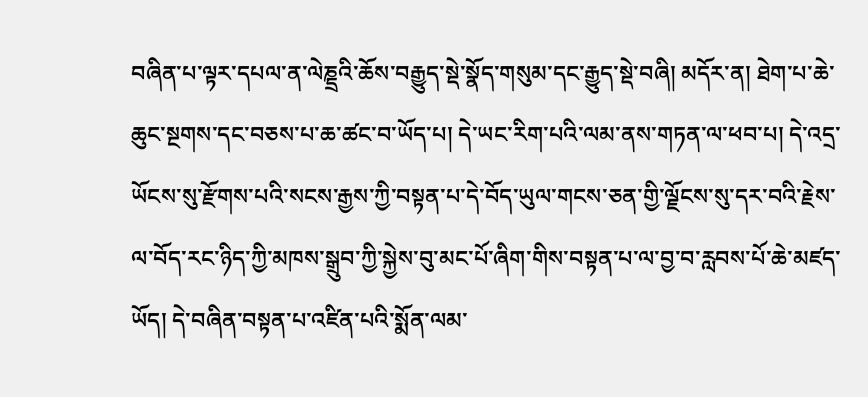བཞིན་པ་ལྟར་དཔལ་ན་ལེཎྡྲའི་ཆོས་བརྒྱུད་སྡེ་སྣོད་གསུམ་དང་རྒྱུད་སྡེ་བཞི། མདོར་ན། ཐེག་པ་ཆེ་ཆུང་སྔགས་དང་བཅས་པ་ཆ་ཚང་བ་ཡོད་པ། དེ་ཡང་རིག་པའི་ལམ་ནས་གཏན་ལ་ཕབ་པ། དེ་འདྲ་ཡོངས་སུ་རྫོགས་པའི་སངས་རྒྱས་ཀྱི་བསྟན་པ་དེ་བོད་ཡུལ་གངས་ཅན་གྱི་ལྗོངས་སུ་དར་བའི་རྗེས་ལ་བོད་རང་ཉིད་ཀྱི་མཁས་སྒྲུབ་ཀྱི་སྐྱེས་བུ་མང་པོ་ཞིག་གིས་བསྟན་པ་ལ་བྱ་བ་རླབས་པོ་ཆེ་མཛད་ཡོད། དེ་བཞིན་བསྟན་པ་འཛིན་པའི་སྨོན་ལམ་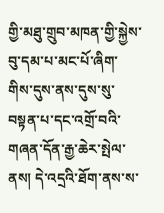གྱི་མཐུ་གྲུབ་མཁན་གྱི་སྐྱེས་བུ་དམ་པ་མང་པོ་ཞིག་གིས་དུས་ནས་དུས་སུ་བསྟན་པ་དང་འགྲོ་བའི་གཞན་དོན་རྒྱ་ཆེར་སྤེལ་ནས། དེ་འདྲའི་ཐོག་ནས་ས་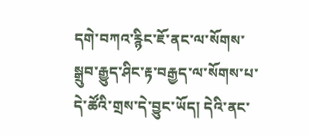དགེ་བཀའ་རྙིང་ཇོ་ནང་ལ་སོགས་སྒྲུབ་རྒྱུད་ཤིང་རྟ་བརྒྱད་ལ་སོགས་པ་དེ་ཚོའི་གྲས་དེ་བྱུང་ཡོད། དེའི་ནང་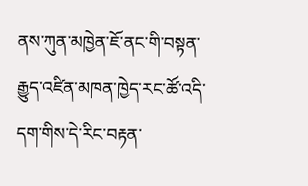ནས་ཀུན་མཁྱེན་ཇོ་ནང་གི་བསྟན་རྒྱུད་འཛིན་མཁན་ཁྱེད་རང་ཚོ་འདི་དག་གིས་དེ་རིང་བརྟན་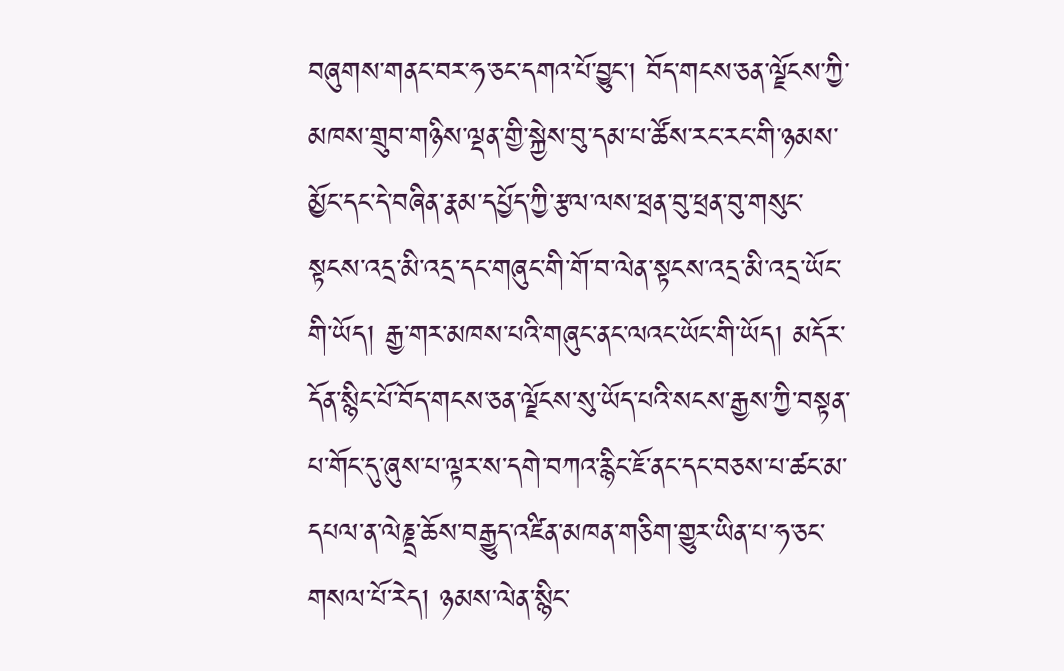བཞུགས་གནང་བར་ཧ་ཅང་དགའ་པོ་བྱུང་། བོད་གངས་ཅན་ལྗོངས་ཀྱི་མཁས་གྲུབ་གཉིས་ལྡན་གྱི་སྐྱེས་བུ་དམ་པ་ཚོས་རང་རང་གི་ཉམས་མྱོང་དང་དེ་བཞིན་རྣམ་དཔྱོད་ཀྱི་རྩལ་ལས་ཕྲན་བུ་ཕྲན་བུ་གསུང་སྟངས་འདྲ་མི་འདྲ་དང་གཞུང་གི་གོ་བ་ལེན་སྟངས་འདྲ་མི་འདྲ་ཡོང་གི་ཡོད། རྒྱ་གར་མཁས་པའི་གཞུང་ནང་ལའང་ཡོང་གི་ཡོད། མདོར་དོན་སྙིང་པོ་བོད་གངས་ཅན་ལྗོངས་སུ་ཡོད་པའི་སངས་རྒྱས་ཀྱི་བསྟན་པ་གོང་དུ་ཞུས་པ་ལྟར་ས་དགེ་བཀའ་རྙིང་ཇོ་ནང་དང་བཅས་པ་ཚང་མ་དཔལ་ན་ལེཎྡྲ་ཆོས་བརྒྱུད་འཛིན་མཁན་གཅིག་གྱུར་ཡིན་པ་ཧ་ཅང་གསལ་པོ་རེད། ཉམས་ལེན་སྙིང་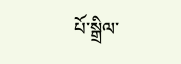པོ་སྒྲིལ་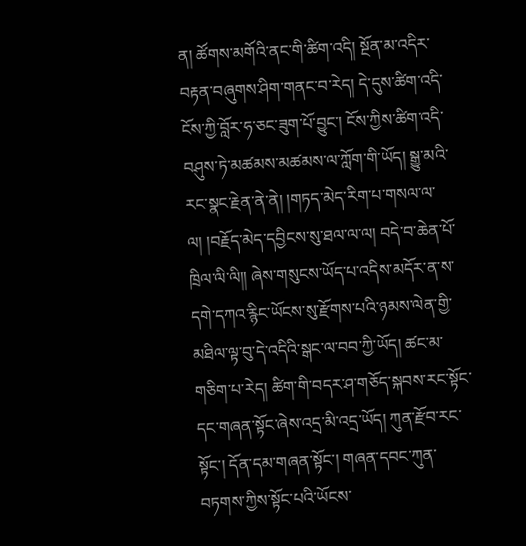ན། ཚོགས་མགོའི་ནང་གི་ཚིག་འདི། སྔོན་མ་འདིར་བརྟན་བཞུགས་ཤིག་གནང་བ་རེད། དེ་དུས་ཚིག་འདི་ངོས་ཀྱི་བློར་ཧ་ཅང་ཟུག་པོ་བྱུང་། ངོས་ཀྱིས་ཚིག་འདི་བཤུས་ཏེ་མཚམས་མཚམས་ལ་ཀློག་གི་ཡོད། སྒྱུ་མའི་རང་སྣང་རྗེན་ནེ་ནེ། །གཏད་མེད་རིག་པ་གསལ་ལ་ལ། །བརྗོད་མེད་དབྱིངས་སུ་ཐལ་ལ་ལ། བདེ་བ་ཆེན་པོ་ཁྲིལ་ལི་ལི།། ཞེས་གསུངས་ཡོད་པ་འདིས་མདོར་ན་ས་དགེ་དཀའ་རྙིང་ཡོངས་སུ་རྫོགས་པའི་ཉམས་ལེན་གྱི་མཐིལ་ལྟ་བུ་དེ་འདིའི་སྒང་ལ་བབ་ཀྱི་ཡོད། ཚང་མ་གཅིག་པ་རེད། ཚིག་གི་བདར་ཤ་གཅོད་སྐབས་རང་སྟོང་དང་གཞན་སྟོང་ཞེས་འདྲ་མི་འདྲ་ཡོད། ཀུན་རྫོབ་རང་སྟོང་། དོན་དམ་གཞན་སྟོང་། གཞན་དབང་ཀུན་བཏགས་ཀྱིས་སྟོང་པའི་ཡོངས་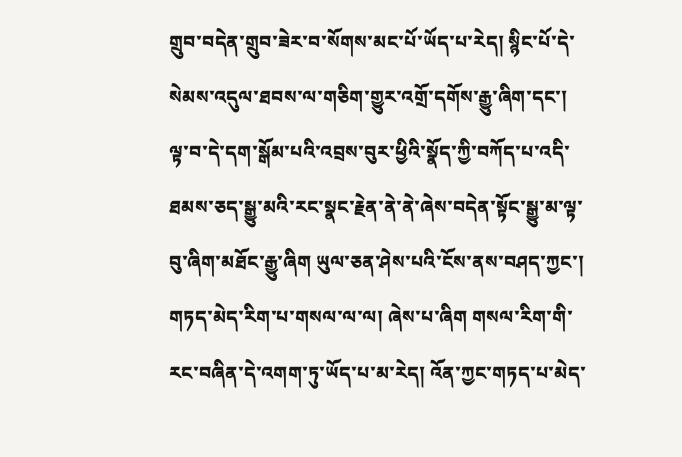གྲུབ་བདེན་གྲུབ་ཟེར་བ་སོགས་མང་པོ་ཡོད་པ་རེད། སྙིང་པོ་དེ་སེམས་འདུལ་ཐབས་ལ་གཅིག་གྱུར་འགྲོ་དགོས་རྒྱུ་ཞིག་དང་། ལྟ་བ་དེ་དག་སྒོམ་པའི་འབྲས་བུར་ཕྱིའི་སྣོད་ཀྱི་བཀོད་པ་འདི་ཐམས་ཅད་སྒྱུ་མའི་རང་སྣང་རྗེན་ནེ་ནེ་ཞེས་བདེན་སྟོང་སྒྱུ་མ་ལྟ་བུ་ཞིག་མཐོང་རྒྱུ་ཞིག ཡུལ་ཅན་ཤེས་པའི་ངོས་ནས་བཤད་ཀྱང་། གཏད་མེད་རིག་པ་གསལ་ལ་ལ། ཞེས་པ་ཞིག གསལ་རིག་གི་རང་བཞིན་དེ་འགག་ཏུ་ཡོད་པ་མ་རེད། འོན་ཀྱང་གཏད་པ་མེད་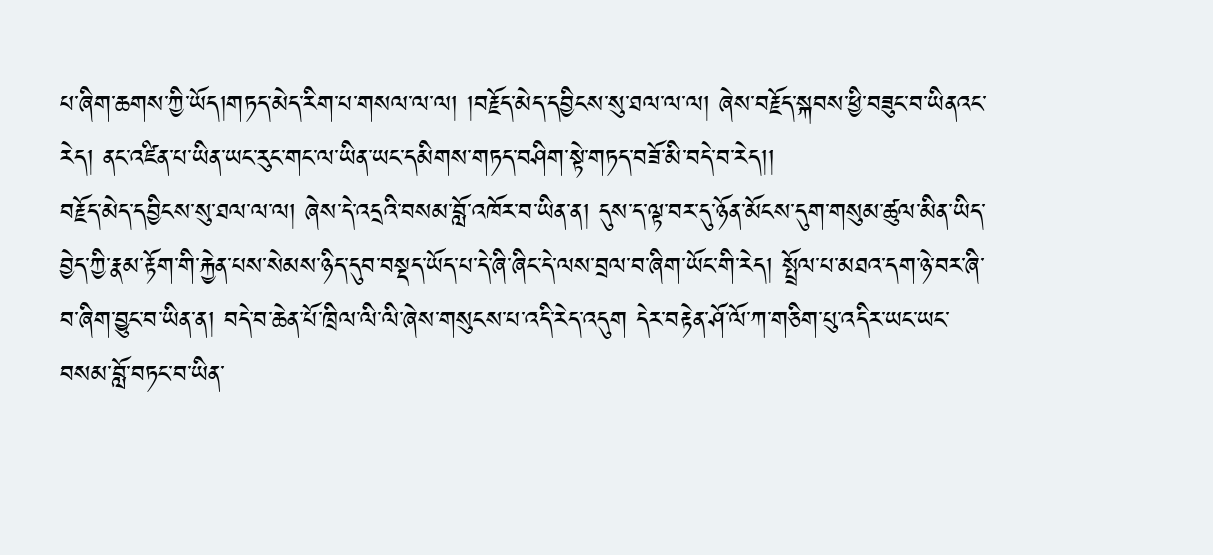པ་ཞིག་ཆགས་ཀྱི་ཡོད།གཏད་མེད་རིག་པ་གསལ་ལ་ལ། །བརྗོད་མེད་དབྱིངས་སུ་ཐལ་ལ་ལ། ཞེས་བརྗོད་སྐབས་ཕྱི་བཟུང་བ་ཡིནའང་རེད། ནང་འཛིན་པ་ཡིན་ཡང་རུང་གང་ལ་ཡིན་ཡང་དམིགས་གཏད་བཤིག་སྟེ་གཏད་བཟོ་མི་བདེ་བ་རེད།།
བརྗོད་མེད་དབྱིངས་སུ་ཐལ་ལ་ལ། ཞེས་དེ་འདྲའི་བསམ་བློ་འཁོར་བ་ཡིན་ན། དུས་ད་ལྟ་བར་དུ་ཉོན་མོངས་དུག་གསུམ་ཚུལ་མིན་ཡིད་བྱེད་ཀྱི་རྣམ་རྟོག་གི་རྐྱེན་པས་སེམས་ཉིད་དུབ་བསྡད་ཡོད་པ་དེ་ཞི་ཞིང་དེ་ལས་བྲལ་བ་ཞིག་ཡོང་གི་རེད། སྤྲོལ་པ་མཐའ་དག་ཉེ་བར་ཞི་བ་ཞིག་བྱུང་བ་ཡིན་ན། བདེ་བ་ཆེན་པོ་ཁྲིལ་ལི་ལི་ཞེས་གསུངས་པ་འདི་རེད་འདུག དེར་བརྟེན་ཤོ་ལོ་ཀ་གཅིག་པུ་འདིར་ཡང་ཡང་བསམ་བློ་བཏང་བ་ཡིན་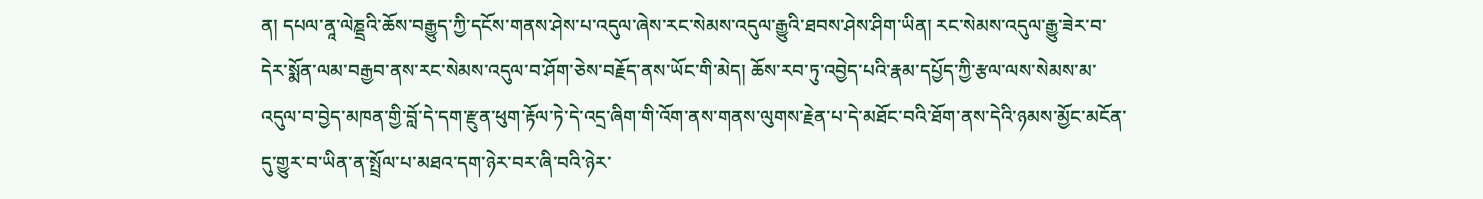ན། དཔལ་ནཱ་ལེཎྡྲའི་ཆོས་བརྒྱུད་ཀྱི་དངོས་གནས་ཤེས་པ་འདུལ་ཞེས་རང་སེམས་འདུལ་རྒྱུའི་ཐབས་ཤེས་ཤིག་ཡིན། རང་སེམས་འདུལ་རྒྱུ་ཟེར་བ་དེར་སྨོན་ལམ་བརྒྱབ་ནས་རང་སེམས་འདུལ་བ་ཤོག་ཅེས་བརྗོད་ནས་ཡོང་གི་མེད། ཆོས་རབ་ཏུ་འབྱེད་པའི་རྣམ་དཔྱོད་ཀྱི་རྩལ་ལས་སེམས་མ་འདུལ་བ་བྱེད་མཁན་གྱི་བློ་དེ་དག་རྫུན་ཕུག་རྟོལ་ཏེ་དེ་འདྲ་ཞིག་གི་འོག་ནས་གནས་ལུགས་རྗེན་པ་དེ་མཐོང་བའི་ཐོག་ནས་དེའི་ཉམས་མྱོང་མངོན་དུ་གྱུར་བ་ཡིན་ན་སྤྲོལ་པ་མཐའ་དག་ཉེར་བར་ཞི་བའི་ཉེར་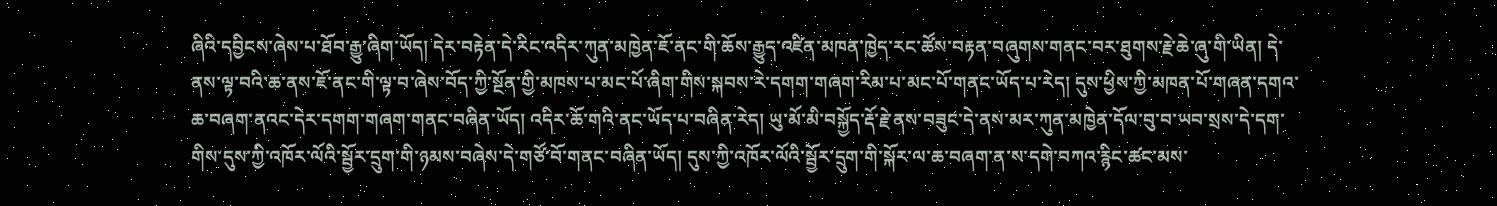ཞིའི་དབྱིངས་ཞེས་པ་ཐོབ་རྒྱུ་ཞིག་ཡོད། དེར་བརྟེན་དེ་རིང་འདིར་ཀུན་མཁྱེན་ཇོ་ནང་གི་ཆོས་རྒྱུད་འཛིན་མཁན་ཁྱེད་རང་ཚོས་བརྟན་བཞུགས་གནང་བར་ཐུགས་རྗེ་ཆེ་ཞུ་གི་ཡིན། དེ་ནས་ལྟ་བའི་ཆ་ནས་ཇོ་ནང་གི་ལྟ་བ་ཞེས་བོད་ཀྱི་སྔོན་གྱི་མཁས་པ་མང་པོ་ཞིག་གིས་སྐབས་རེ་དགག་གཞག་རིམ་པ་མང་པོ་གནང་ཡོད་པ་རེད། དུས་ཕྱིས་ཀྱི་མཁན་པོ་གཞན་དགའ་ཆ་བཞག་ནའང་དེར་དགག་གཞག་གནང་བཞིན་ཡོད། འདིར་ཆོ་གའི་ནང་ཡོད་པ་བཞིན་རེད། ཡུ་མོ་མི་བསྐྱོད་རྡོ་རྗེ་ནས་བཟུང་དེ་ནས་མར་ཀུན་མཁྱེན་དོལ་བུ་བ་ཡབ་སྲས་དེ་དག་གིས་དུས་ཀྱི་འཁོར་ལོའི་སྦྱོར་དྲུག་གི་ཉམས་བཞེས་དེ་གཙོ་བོ་གནང་བཞིན་ཡོད། དུས་ཀྱི་འཁོར་ལོའི་སྦྱོར་དྲུག་གི་སྐོར་ལ་ཆ་བཞག་ན་ས་དགེ་བཀའ་རྙིང་ཚང་མས་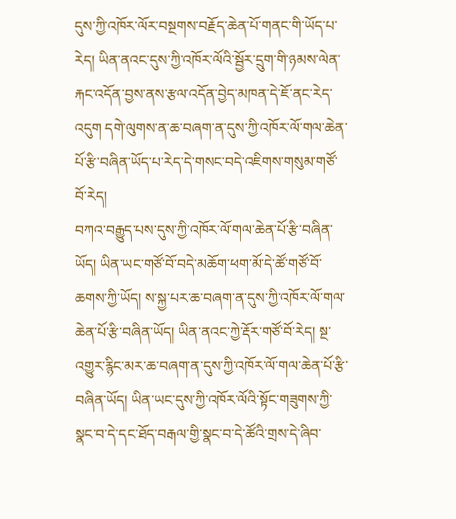དུས་ཀྱི་འཁོར་ལོར་བསྔགས་བརྗོད་ཆེན་པོ་གནང་གི་ཡོད་པ་རེད། ཡིན་ནའང་དུས་ཀྱི་འཁོར་ལོའི་སྦྱོར་དྲུག་གི་ཉམས་ལེན་རྐང་འདོན་བྱས་ནས་རྩལ་འདོན་བྱེད་མཁན་དེ་ཇོ་ནང་རེད་འདུག དགེ་ལུགས་ན་ཆ་བཞག་ན་དུས་ཀྱི་འཁོར་ལོ་གལ་ཆེན་པོ་རྩི་བཞིན་ཡོད་པ་རེད་དེ་གསང་བདེ་འཇིགས་གསུམ་གཙོ་བོ་རེད།
བཀའ་བརྒྱུད་པས་དུས་ཀྱི་འཁོར་ལོ་གལ་ཆེན་པོ་རྩི་བཞིན་ཡོད། ཡིན་ཡང་གཙོ་བོ་བདེ་མཆོག་ཕག་མོ་དེ་ཚོ་གཙོ་བོ་ཆགས་ཀྱི་ཡོད། ས་སྐྱ་པར་ཆ་བཞག་ན་དུས་ཀྱི་འཁོར་ལོ་གལ་ཆེན་པོ་རྩི་བཞིན་ཡོད། ཡིན་ནའང་ཀྱེ་རྡོར་གཙོ་བོ་རེད། སྔ་འགྱུར་རྙིང་མར་ཆ་བཞག་ན་དུས་ཀྱི་འཁོར་ལོ་གལ་ཆེན་པོ་རྩི་བཞིན་ཡོད། ཡིན་ཡང་དུས་ཀྱི་འཁོར་ལོའི་སྟོང་གཟུགས་ཀྱི་སྣང་བ་དེ་དང་ཐོད་བརྒལ་གྱི་སྣང་བ་དེ་ཚོའི་གྲས་དེ་ཞིབ་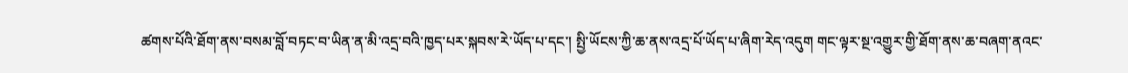ཚགས་པོའི་ཐོག་ནས་བསམ་བློ་བཏང་བ་ཡིན་ན་མི་འདྲ་བའི་ཁྱད་པར་སྐབས་རེ་ཡོད་པ་དང་། སྤྱི་ཡོངས་ཀྱི་ཆ་ནས་འདྲ་པོ་ཡོད་པ་ཞིག་རེད་འདུག གང་ལྟར་སྔ་འགྱུར་གྱི་ཐོག་ནས་ཆ་བཞག་ནའང་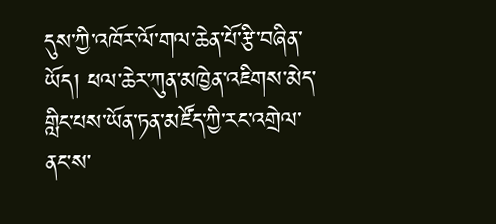དུས་ཀྱི་འཁོར་ལོ་གལ་ཆེན་པོ་རྩི་བཞིན་ཡོད། ཕལ་ཆེར་ཀུན་མཁྱེན་འཇིགས་མེད་གླིང་པས་ཡོན་ཏན་མཛོད་ཀྱི་རང་འགྲེལ་ནང་ས་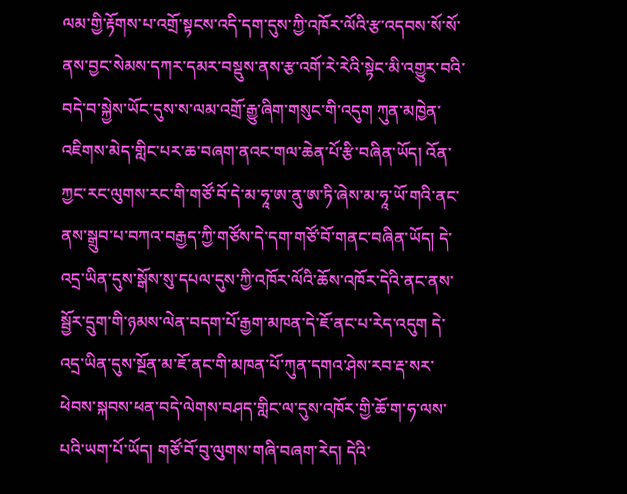ལམ་གྱི་རྟོགས་པ་འགྲོ་སྟངས་འདི་དག་དུས་ཀྱི་འཁོར་ལོའི་རྩ་འདབས་སོ་སོ་ནས་བྱང་སེམས་དཀར་དམར་བསྡུས་ནས་རྩ་འགོ་རེ་རེའི་སྟེང་མི་འགྱུར་བའི་བདེ་བ་སྐྱེས་ཡོང་དུས་ས་ལམ་འགྲོ་རྒྱུ་ཞིག་གསུང་གི་འདུག ཀུན་མཁྱེན་འཇིགས་མེད་གླིང་པར་ཆ་བཞག་ནའང་གལ་ཆེན་པོ་རྩི་བཞིན་ཡོད། འོན་ཀྱང་རང་ལུགས་རང་གི་གཙོ་བོ་དེ་མ་ཧཱ་ཨ་ནུ་ཨ་ཏི་ཞེས་མ་ཧཱ་ཡོ་གའི་ནང་ནས་སྒྲུབ་པ་བཀའ་བརྒྱད་ཀྱི་གཙོས་དེ་དག་གཙོ་བོ་གནང་བཞིན་ཡོད། དེ་འདྲ་ཡིན་དུས་སྒོས་སུ་དཔལ་དུས་ཀྱི་འཁོར་ལོའི་ཆོས་འཁོར་དེའི་ནང་ནས་སྦྱོར་དྲུག་གི་ཉམས་ལེན་བདག་པོ་རྒྱག་མཁན་དེ་ཇོ་ནང་པ་རེད་འདུག དེ་འདྲ་ཡིན་དུས་སྔོན་མ་ཇོ་ནང་གི་མཁན་པོ་ཀུན་དགའ་ཤེས་རབ་རྡ་སར་ཕེབས་སྐབས་ཕན་བདེ་ལེགས་བཤད་གླིང་ལ་དུས་འཁོར་གྱི་ཆོ་ག་ཧ་ལས་པའི་ཡག་པོ་ཡོད། གཙོ་བོ་བུ་ལུགས་གཞི་བཞག་རེད། དེའི་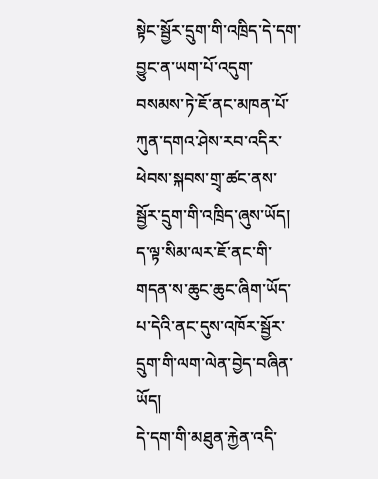སྟེང་སྦྱོར་དྲུག་གི་འཁྲིད་དེ་དག་བྱུང་ན་ཡག་པོ་འདུག་བསམས་ཏེ་ཇོ་ནང་མཁན་པོ་ཀུན་དགའ་ཤེས་རབ་འདིར་ཕེབས་སྐབས་གྲྭ་ཚང་ནས་སྦྱོར་དྲུག་གི་འཁྲིད་ཞུས་ཡོད། ད་ལྟ་སིམ་ལར་ཇོ་ནང་གི་གདན་ས་ཆུང་ཆུང་ཞིག་ཡོད་པ་དེའི་ནང་དུས་འཁོར་སྦྱོར་དྲུག་གི་ལག་ལེན་བྱེད་བཞིན་ཡོད།
དེ་དག་གི་མཐུན་རྐྱེན་འདི་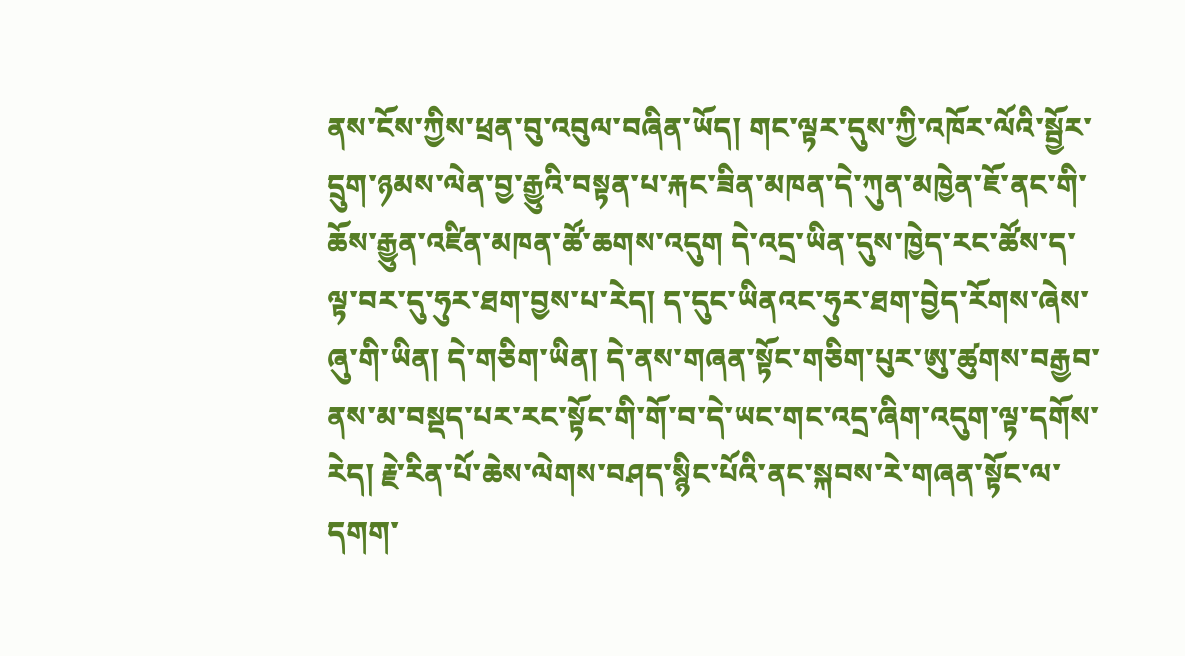ནས་ངོས་ཀྱིས་ཕྲན་བུ་འབུལ་བཞིན་ཡོད། གང་ལྟར་དུས་ཀྱི་འཁོར་ལོའི་སྦྱོར་དྲུག་ཉམས་ལེན་བྱ་རྒྱུའི་བསྟན་པ་རྐང་ཟིན་མཁན་དེ་ཀུན་མཁྱེན་ཇོ་ནང་གི་ཆོས་རྒྱུན་འཛིན་མཁན་ཚོ་ཆགས་འདུག དེ་འདྲ་ཡིན་དུས་ཁྱེད་རང་ཚོས་ད་ལྟ་བར་དུ་ཧུར་ཐག་བྱས་པ་རེད། ད་དུང་ཡིནའང་ཧུར་ཐག་བྱེད་རོགས་ཞེས་ཞུ་གི་ཡིན། དེ་གཅིག་ཡིན། དེ་ནས་གཞན་སྟོང་གཅིག་པུར་ཨུ་ཚུགས་བརྒྱབ་ནས་མ་བསྡད་པར་རང་སྟོང་གི་གོ་བ་དེ་ཡང་གང་འདྲ་ཞིག་འདུག་ལྟ་དགོས་རེད། རྗེ་རིན་པོ་ཆེས་ལེགས་བཤད་སྙིང་པོའི་ནང་སྐབས་རེ་གཞན་སྟོང་ལ་དགག་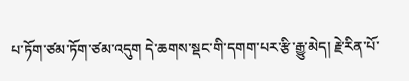པ་ཏོག་ཙམ་ཏོག་ཙམ་འདུག དེ་ཆགས་སྡང་གི་དགག་པར་རྩི་རྒྱུ་མེད། རྗེ་རིན་པོ་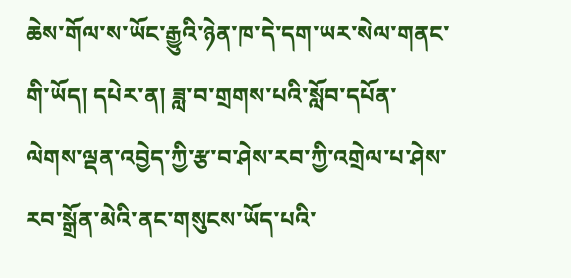ཆེས་གོལ་ས་ཡོང་རྒྱུའི་ཉེན་ཁ་དེ་དག་ཡར་སེལ་གནང་གི་ཡོད། དཔེར་ན། ཟླ་བ་གྲགས་པའི་སློབ་དཔོན་ལེགས་ལྡན་འབྱེད་ཀྱི་རྩ་བ་ཤེས་རབ་ཀྱི་འགྲེལ་པ་ཤེས་རབ་སྒྲོན་མེའི་ནང་གསུངས་ཡོད་པའི་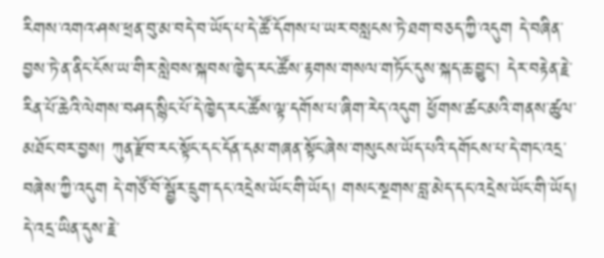རིགས་འགའ་ཤས་ཕྲན་བུ་མ་བདེ་བ་ཡོད་པ་དེ་ཚོ་དོགས་པ་ཡར་བསླངས་ཏེ་ཐག་བཅད་ཀྱི་འདུག དེ་བཞིན་བྱས་ཏེ་ན་ནིང་ངོས་ཡ་གིར་སླེབས་སྐབས་ཁྱེད་རང་ཚོས་རྟགས་གསལ་གཏོང་དུས་སྐད་ཆ་བྱུང་། དེར་བརྟེན་རྗེ་རིན་པོ་ཆེའི་ལེགས་བཤད་སྙིང་པོ་དེ་ཁྱེད་རང་ཚོས་ལྟ་དགོས་པ་ཞིག་རེད་འདུག ཕྱོགས་ཚང་མའི་གནས་ཚུལ་མཐོང་བར་བྱས། ཀུན་རྫོབ་རང་སྟོང་དང་དོན་དམ་གཞན་སྟོང་ཞེས་གསུངས་ཡོད་པའི་དགོངས་པ་དེ་གང་འདྲ་བཞེས་ཀྱི་འདུག དེ་གཙོ་བོ་སྦྱོར་དྲུག་དང་འདྲེས་ཡོང་གི་ཡོད། གསང་སྔགས་བླ་མེད་དང་འདྲེས་ཡོང་གི་ཡོད། དེ་འདྲ་ཡིན་དུས་རྗེ་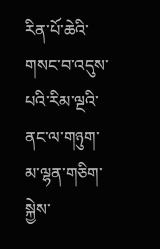རིན་པོ་ཆེའི་གསང་བ་འདུས་པའི་རིམ་ལྔའི་ནང་ལ་གཉུག་མ་ལྷན་གཅིག་སྐྱེས་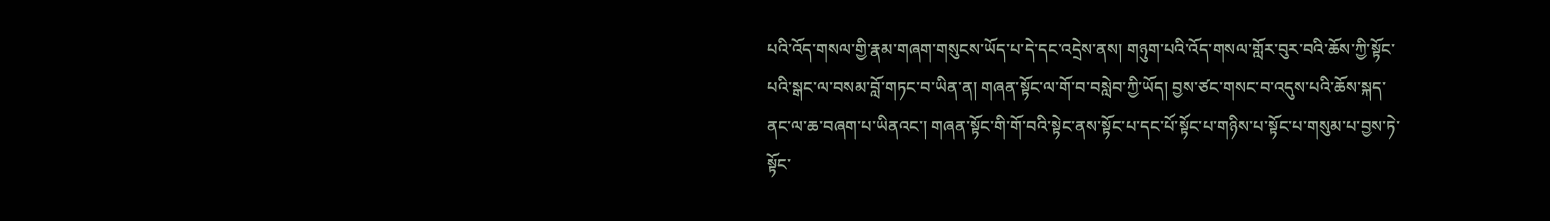པའི་འོད་གསལ་གྱི་རྣམ་གཞག་གསུངས་ཡོད་པ་དེ་དང་འདྲེས་ནས། གཉུག་པའི་འོད་གསལ་གློར་བུར་བའི་ཆོས་ཀྱི་སྟོང་པའི་སྒང་ལ་བསམ་བློ་གཏང་བ་ཡིན་ན། གཞན་སྟོང་ལ་གོ་བ་བསླེབ་ཀྱི་ཡོད། བྱས་ཙང་གསང་བ་འདུས་པའི་ཆོས་སྐད་ནང་ལ་ཆ་བཞག་པ་ཡིནའང་། གཞན་སྟོང་གི་གོ་བའི་སྟེང་ནས་སྟོང་པ་དང་པོ་སྟོང་པ་གཉིས་པ་སྟོང་པ་གསུམ་པ་བྱས་ཏེ་སྟོང་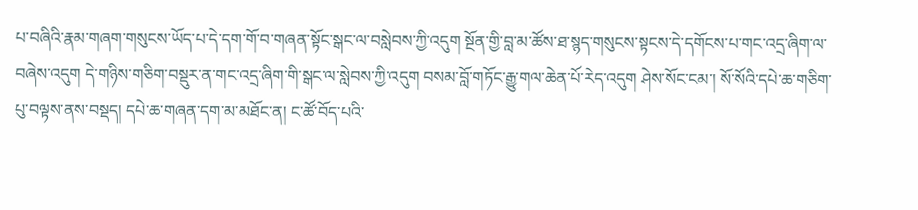པ་བཞིའི་རྣམ་གཞག་གསུངས་ཡོད་པ་དེ་དག་གོ་བ་གཞན་སྟོང་སྒང་ལ་བསླེབས་ཀྱི་འདུག སྔོན་གྱི་བླ་མ་ཚོས་ཐ་སྙད་གསུངས་སྟངས་དེ་དགོངས་པ་གང་འདྲ་ཞིག་ལ་བཞེས་འདུག དེ་གཉིས་གཅིག་བསྡུར་ན་གང་འདྲ་ཞིག་གི་སྒང་ལ་སླེབས་ཀྱི་འདུག བསམ་བློ་གཏོང་རྒྱུ་གལ་ཆེན་པོ་རེད་འདུག ཤེས་སོང་ངམ་། སོ་སོའི་དཔེ་ཆ་གཅིག་པུ་བལྟས་ནས་བསྡད། དཔེ་ཆ་གཞན་དག་མ་མཐོང་ན། ང་ཚོ་བོད་པའི་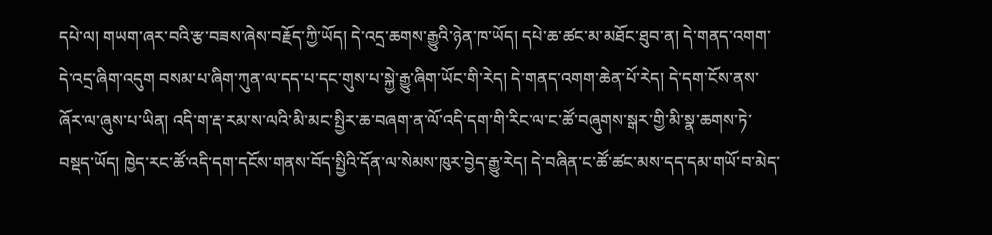དཔེ་ལ། གཡག་ཞར་བའི་རྩ་བཟས་ཞེས་བརྗོད་ཀྱི་ཡོད། དེ་འདྲ་ཆགས་རྒྱུའི་ཉེན་ཁ་ཡོད། དཔེ་ཆ་ཚང་མ་མཐོང་ཐུབ་ན། དེ་གནད་འགག་དེ་འདྲ་ཞིག་འདུག བསམ་པ་ཞིག་ཀུན་ལ་དད་པ་དང་གུས་པ་སྐྱེ་རྒྱུ་ཞིག་ཡོང་གི་རེད། དེ་གནད་འགག་ཆེན་པོ་རེད། དེ་དག་ངོས་ནས་ཞོར་ལ་ཞུས་པ་ཡིན། འདི་ག་རྡ་རམ་ས་ལའི་མི་མང་སྤྱིར་ཆ་བཞག་ན་ལོ་འདི་དག་གི་རིང་ལ་ང་ཚོ་བཞུགས་སྒར་གྱི་མི་སྣ་ཆགས་ཏེ་བསྡད་ཡོད། ཁྱེད་རང་ཚོ་འདི་དག་དངོས་གནས་བོད་སྤྱིའི་དོན་ལ་སེམས་ཁུར་བྱེད་རྒྱུ་རེད། དེ་བཞིན་ང་ཚོ་ཚང་མས་དད་དམ་གཡོ་བ་མེད་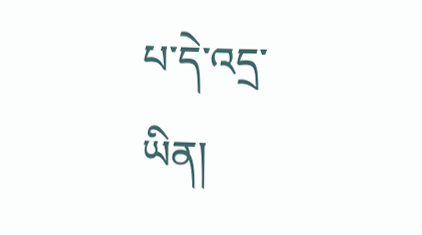པ་དེ་འདྲ་ཡིན།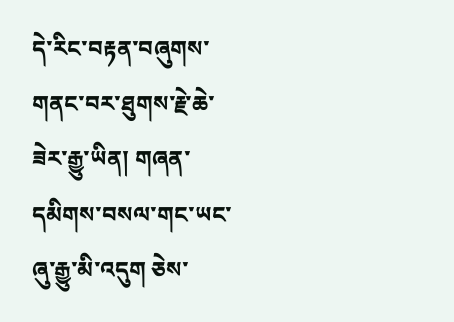དེ་རིང་བརྟན་བཞུགས་གནང་བར་ཐུགས་རྗེ་ཆེ་ཟེར་རྒྱུ་ཡིན། གཞན་དམིགས་བསལ་གང་ཡང་ཞུ་རྒྱུ་མི་འདུག ཅེས་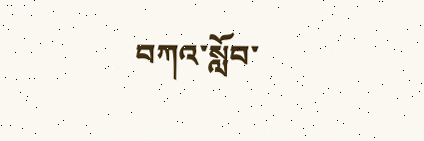བཀའ་སློབ་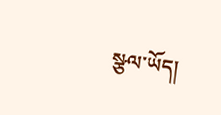སྩལ་ཡོད།